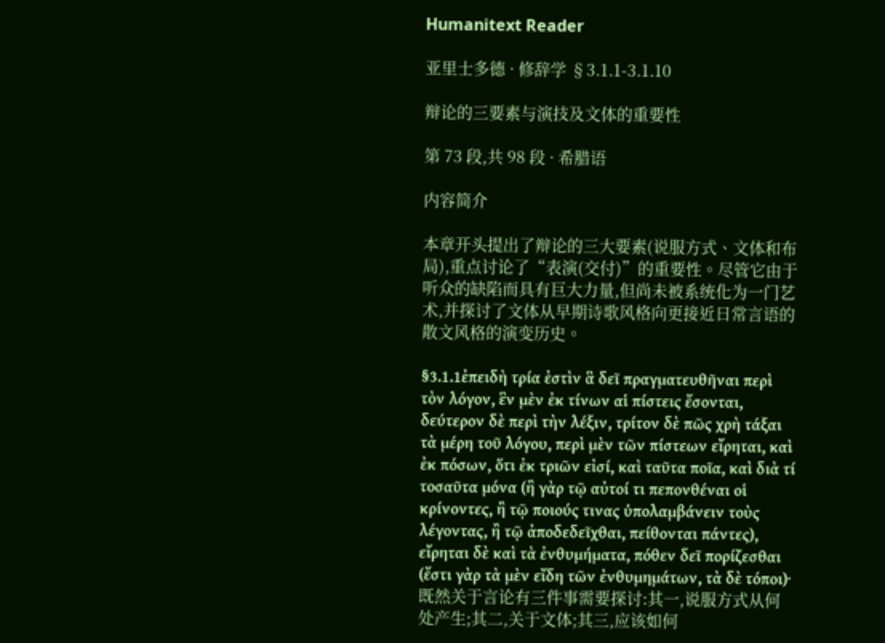Humanitext Reader

亚里士多德 · 修辞学 §3.1.1-3.1.10

辩论的三要素与演技及文体的重要性

第 73 段,共 98 段 · 希腊语

内容简介

本章开头提出了辩论的三大要素(说服方式、文体和布局),重点讨论了“表演(交付)”的重要性。尽管它由于听众的缺陷而具有巨大力量,但尚未被系统化为一门艺术,并探讨了文体从早期诗歌风格向更接近日常言语的散文风格的演变历史。

§3.1.1ἐπειδὴ τρία ἐστὶν ἃ δεῖ πραγματευθῆναι περὶ τὸν λόγον, ἓν μὲν ἐκ τίνων αἱ πίστεις ἔσονται, δεύτερον δὲ περὶ τὴν λέξιν, τρίτον δὲ πῶς χρὴ τάξαι τὰ μέρη τοῦ λόγου, περὶ μὲν τῶν πίστεων εἴρηται, καὶ ἐκ πόσων, ὅτι ἐκ τριῶν εἰσί, καὶ ταῦτα ποῖα, καὶ διὰ τί τοσαῦτα μόνα (ἢ γὰρ τῷ αὐτοί τι πεπονθέναι οἱ κρίνοντες, ἢ τῷ ποιούς τινας ὑπολαμβάνειν τοὺς λέγοντας, ἢ τῷ ἀποδεδεῖχθαι, πείθονται πάντες), εἴρηται δὲ καὶ τὰ ἐνθυμήματα, πόθεν δεῖ πορίζεσθαι (ἔστι γὰρ τὰ μὲν εἴδη τῶν ἐνθυμημάτων, τὰ δὲ τόποι)·
既然关于言论有三件事需要探讨:其一,说服方式从何处产生;其二,关于文体;其三,应该如何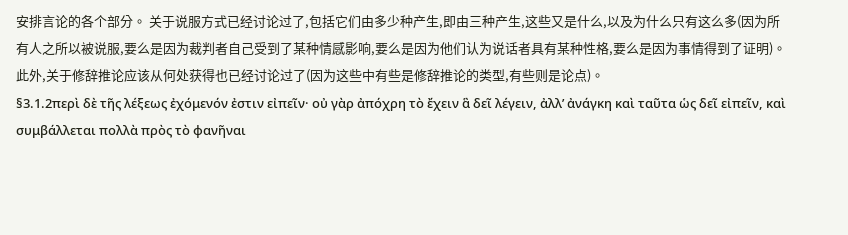安排言论的各个部分。 关于说服方式已经讨论过了,包括它们由多少种产生,即由三种产生,这些又是什么,以及为什么只有这么多(因为所有人之所以被说服,要么是因为裁判者自己受到了某种情感影响,要么是因为他们认为说话者具有某种性格,要么是因为事情得到了证明)。 此外,关于修辞推论应该从何处获得也已经讨论过了(因为这些中有些是修辞推论的类型,有些则是论点)。
§3.1.2περὶ δὲ τῆς λέξεως ἐχόμενόν ἐστιν εἰπεῖν· οὐ γὰρ ἀπόχρη τὸ ἔχειν ἃ δεῖ λέγειν, ἀλλʼ ἀνάγκη καὶ ταῦτα ὡς δεῖ εἰπεῖν, καὶ συμβάλλεται πολλὰ πρὸς τὸ φανῆναι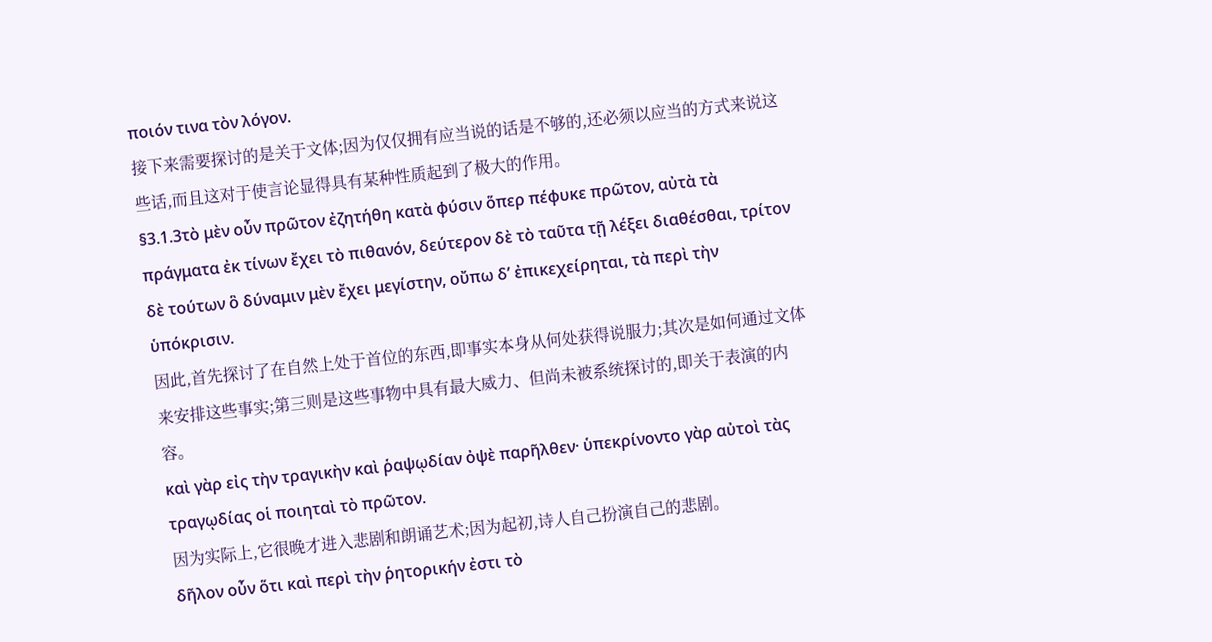ποιόν τινα τὸν λόγον.
接下来需要探讨的是关于文体;因为仅仅拥有应当说的话是不够的,还必须以应当的方式来说这些话,而且这对于使言论显得具有某种性质起到了极大的作用。
§3.1.3τὸ μὲν οὖν πρῶτον ἐζητήθη κατὰ φύσιν ὅπερ πέφυκε πρῶτον, αὐτὰ τὰ πράγματα ἐκ τίνων ἔχει τὸ πιθανόν, δεύτερον δὲ τὸ ταῦτα τῇ λέξει διαθέσθαι, τρίτον δὲ τούτων ὃ δύναμιν μὲν ἔχει μεγίστην, οὔπω δʼ ἐπικεχείρηται, τὰ περὶ τὴν ὑπόκρισιν.
因此,首先探讨了在自然上处于首位的东西,即事实本身从何处获得说服力;其次是如何通过文体来安排这些事实;第三则是这些事物中具有最大威力、但尚未被系统探讨的,即关于表演的内容。
καὶ γὰρ εἰς τὴν τραγικὴν καὶ ῥαψῳδίαν ὀψὲ παρῆλθεν· ὑπεκρίνοντο γὰρ αὐτοὶ τὰς τραγῳδίας οἱ ποιηταὶ τὸ πρῶτον.
因为实际上,它很晚才进入悲剧和朗诵艺术;因为起初,诗人自己扮演自己的悲剧。
δῆλον οὖν ὅτι καὶ περὶ τὴν ῥητορικήν ἐστι τὸ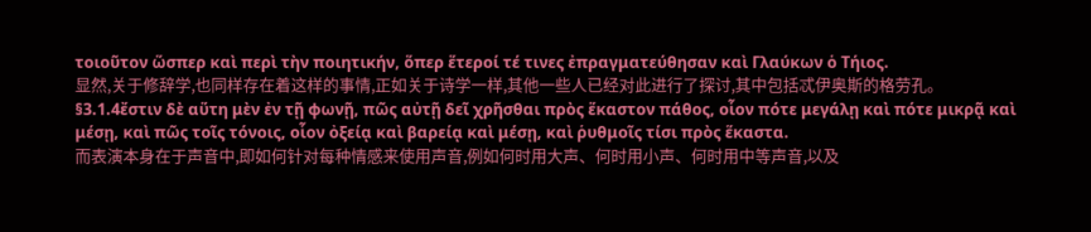τοιοῦτον ὥσπερ καὶ περὶ τὴν ποιητικήν, ὅπερ ἕτεροί τέ τινες ἐπραγματεύθησαν καὶ Γλαύκων ὁ Τήιος.
显然,关于修辞学,也同样存在着这样的事情,正如关于诗学一样,其他一些人已经对此进行了探讨,其中包括忒伊奥斯的格劳孔。
§3.1.4ἔστιν δὲ αὕτη μὲν ἐν τῇ φωνῇ, πῶς αὐτῇ δεῖ χρῆσθαι πρὸς ἕκαστον πάθος, οἷον πότε μεγάλῃ καὶ πότε μικρᾷ καὶ μέσῃ, καὶ πῶς τοῖς τόνοις, οἷον ὀξείᾳ καὶ βαρείᾳ καὶ μέσῃ, καὶ ῥυθμοῖς τίσι πρὸς ἕκαστα.
而表演本身在于声音中,即如何针对每种情感来使用声音,例如何时用大声、何时用小声、何时用中等声音,以及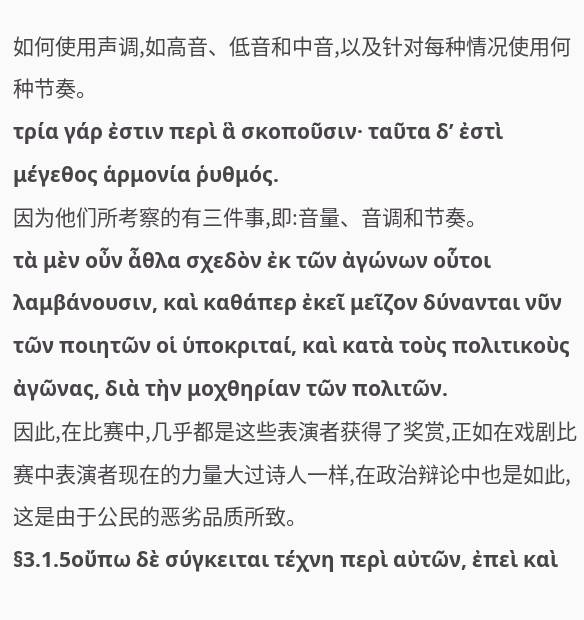如何使用声调,如高音、低音和中音,以及针对每种情况使用何种节奏。
τρία γάρ ἐστιν περὶ ἃ σκοποῦσιν· ταῦτα δʼ ἐστὶ μέγεθος ἁρμονία ῥυθμός.
因为他们所考察的有三件事,即:音量、音调和节奏。
τὰ μὲν οὖν ἆθλα σχεδὸν ἐκ τῶν ἀγώνων οὗτοι λαμβάνουσιν, καὶ καθάπερ ἐκεῖ μεῖζον δύνανται νῦν τῶν ποιητῶν οἱ ὑποκριταί, καὶ κατὰ τοὺς πολιτικοὺς ἀγῶνας, διὰ τὴν μοχθηρίαν τῶν πολιτῶν.
因此,在比赛中,几乎都是这些表演者获得了奖赏,正如在戏剧比赛中表演者现在的力量大过诗人一样,在政治辩论中也是如此,这是由于公民的恶劣品质所致。
§3.1.5οὔπω δὲ σύγκειται τέχνη περὶ αὐτῶν, ἐπεὶ καὶ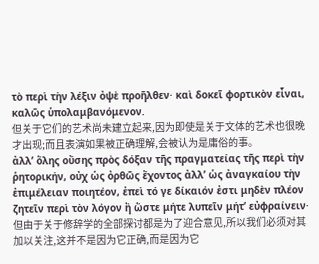τὸ περὶ τὴν λέξιν ὀψὲ προῆλθεν· καὶ δοκεῖ φορτικὸν εἶναι, καλῶς ὑπολαμβανόμενον.
但关于它们的艺术尚未建立起来,因为即使是关于文体的艺术也很晚才出现;而且表演如果被正确理解,会被认为是庸俗的事。
ἀλλʼ ὅλης οὔσης πρὸς δόξαν τῆς πραγματείας τῆς περὶ τὴν ῥητορικήν, οὐχ ὡς ὀρθῶς ἔχοντος ἀλλʼ ὡς ἀναγκαίου τὴν ἐπιμέλειαν ποιητέον, ἐπεὶ τό γε δίκαιόν ἐστι μηδὲν πλέον ζητεῖν περὶ τὸν λόγον ἢ ὥστε μήτε λυπεῖν μήτʼ εὐφραίνειν·
但由于关于修辞学的全部探讨都是为了迎合意见,所以我们必须对其加以关注,这并不是因为它正确,而是因为它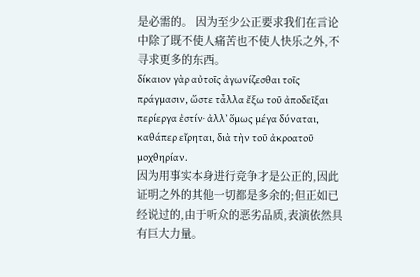是必需的。 因为至少公正要求我们在言论中除了既不使人痛苦也不使人快乐之外,不寻求更多的东西。
δίκαιον γὰρ αὐτοῖς ἀγωνίζεσθαι τοῖς πράγμασιν, ὥστε τἆλλα ἔξω τοῦ ἀποδεῖξαι περίεργα ἐστίν· ἀλλʼ ὅμως μέγα δύναται, καθάπερ εἴρηται, διὰ τὴν τοῦ ἀκροατοῦ μοχθηρίαν.
因为用事实本身进行竞争才是公正的,因此证明之外的其他一切都是多余的;但正如已经说过的,由于听众的恶劣品质,表演依然具有巨大力量。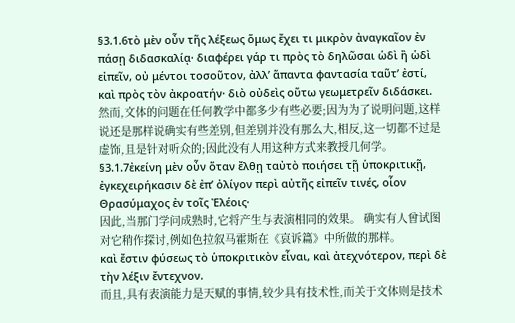§3.1.6τὸ μὲν οὖν τῆς λέξεως ὅμως ἔχει τι μικρὸν ἀναγκαῖον ἐν πάσῃ διδασκαλίᾳ· διαφέρει γάρ τι πρὸς τὸ δηλῶσαι ὡδὶ ἢ ὡδὶ εἰπεῖν, οὐ μέντοι τοσοῦτον, ἀλλʼ ἅπαντα φαντασία ταῦτʼ ἐστί, καὶ πρὸς τὸν ἀκροατήν· διὸ οὐδεὶς οὕτω γεωμετρεῖν διδάσκει.
然而,文体的问题在任何教学中都多少有些必要;因为为了说明问题,这样说还是那样说确实有些差别,但差别并没有那么大,相反,这一切都不过是虚饰,且是针对听众的;因此没有人用这种方式来教授几何学。
§3.1.7ἐκείνη μὲν οὖν ὅταν ἔλθῃ ταὐτὸ ποιήσει τῇ ὑποκριτικῇ, ἐγκεχειρήκασιν δὲ ἐπʼ ὀλίγον περὶ αὐτῆς εἰπεῖν τινές, οἷον Θρασύμαχος ἐν τοῖς Ἐλέοις·
因此,当那门学问成熟时,它将产生与表演相同的效果。 确实有人曾试图对它稍作探讨,例如色拉叙马霍斯在《哀诉篇》中所做的那样。
καὶ ἔστιν φύσεως τὸ ὑποκριτικὸν εἶναι, καὶ ἀτεχνότερον, περὶ δὲ τὴν λέξιν ἔντεχνον.
而且,具有表演能力是天赋的事情,较少具有技术性,而关于文体则是技术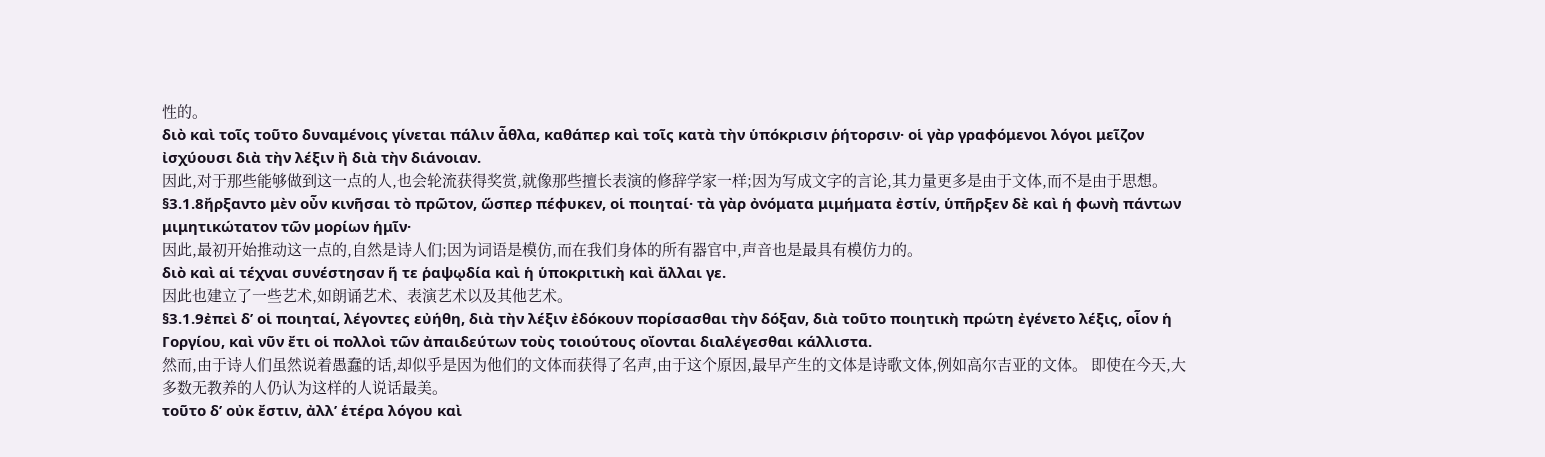性的。
διὸ καὶ τοῖς τοῦτο δυναμένοις γίνεται πάλιν ἆθλα, καθάπερ καὶ τοῖς κατὰ τὴν ὑπόκρισιν ῥήτορσιν· οἱ γὰρ γραφόμενοι λόγοι μεῖζον ἰσχύουσι διὰ τὴν λέξιν ἢ διὰ τὴν διάνοιαν.
因此,对于那些能够做到这一点的人,也会轮流获得奖赏,就像那些擅长表演的修辞学家一样;因为写成文字的言论,其力量更多是由于文体,而不是由于思想。
§3.1.8ἤρξαντο μὲν οὖν κινῆσαι τὸ πρῶτον, ὥσπερ πέφυκεν, οἱ ποιηταί· τὰ γὰρ ὀνόματα μιμήματα ἐστίν, ὑπῆρξεν δὲ καὶ ἡ φωνὴ πάντων μιμητικώτατον τῶν μορίων ἡμῖν·
因此,最初开始推动这一点的,自然是诗人们;因为词语是模仿,而在我们身体的所有器官中,声音也是最具有模仿力的。
διὸ καὶ αἱ τέχναι συνέστησαν ἥ τε ῥαψῳδία καὶ ἡ ὑποκριτικὴ καὶ ἄλλαι γε.
因此也建立了一些艺术,如朗诵艺术、表演艺术以及其他艺术。
§3.1.9ἐπεὶ δʼ οἱ ποιηταί, λέγοντες εὐήθη, διὰ τὴν λέξιν ἐδόκουν πορίσασθαι τὴν δόξαν, διὰ τοῦτο ποιητικὴ πρώτη ἐγένετο λέξις, οἷον ἡ Γοργίου, καὶ νῦν ἔτι οἱ πολλοὶ τῶν ἀπαιδεύτων τοὺς τοιούτους οἴονται διαλέγεσθαι κάλλιστα.
然而,由于诗人们虽然说着愚蠢的话,却似乎是因为他们的文体而获得了名声,由于这个原因,最早产生的文体是诗歌文体,例如高尔吉亚的文体。 即使在今天,大多数无教养的人仍认为这样的人说话最美。
τοῦτο δʼ οὐκ ἔστιν, ἀλλʼ ἑτέρα λόγου καὶ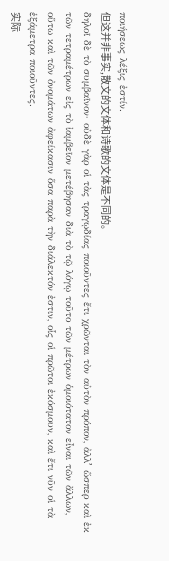ποιήσεως λέξις ἐστίν.
但这并非事实,散文的文体和诗歌的文体是不同的。
δηλοῖ δὲ τὸ συμβαῖνον· οὐδὲ γὰρ οἱ τὰς τραγῳδίας ποιοῦντες ἔτι χρῶνται τὸν αὐτὸν πρόπον, ἀλλʼ ὥσπερ καὶ ἐκ τῶν τετραμέτρων εἰς τὸ ἰαμβεῖον μετέβησαν διὰ τὸ τῷ λόγῳ τοῦτο τῶν μέτρων ὁμοιότατον εἶναι τῶν ἄλλων, οὕτω καὶ τῶν ὀνομάτων ἀφείκασιν ὅσα παρὰ τὴν διάλεκτόν ἐστιν, οἷς οἱ πρῶτοι ἐκόσμουν, καὶ ἔτι νῦν οἱ τὰ ἑξάμετρα ποιοῦντες.
实际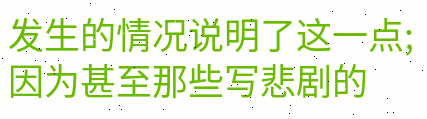发生的情况说明了这一点;因为甚至那些写悲剧的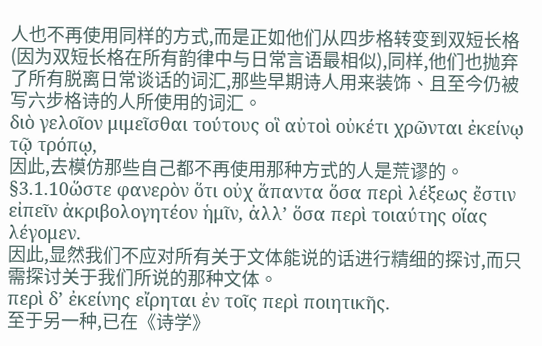人也不再使用同样的方式,而是正如他们从四步格转变到双短长格(因为双短长格在所有韵律中与日常言语最相似),同样,他们也抛弃了所有脱离日常谈话的词汇,那些早期诗人用来装饰、且至今仍被写六步格诗的人所使用的词汇。
διὸ γελοῖον μιμεῖσθαι τούτους οἳ αὐτοὶ οὐκέτι χρῶνται ἐκείνῳ τῷ τρόπῳ,
因此,去模仿那些自己都不再使用那种方式的人是荒谬的。
§3.1.10ὥστε φανερὸν ὅτι οὐχ ἅπαντα ὅσα περὶ λέξεως ἔστιν εἰπεῖν ἀκριβολογητέον ἡμῖν, ἀλλʼ ὅσα περὶ τοιαύτης οἵας λέγομεν.
因此,显然我们不应对所有关于文体能说的话进行精细的探讨,而只需探讨关于我们所说的那种文体。
περὶ δʼ ἐκείνης εἴρηται ἐν τοῖς περὶ ποιητικῆς.
至于另一种,已在《诗学》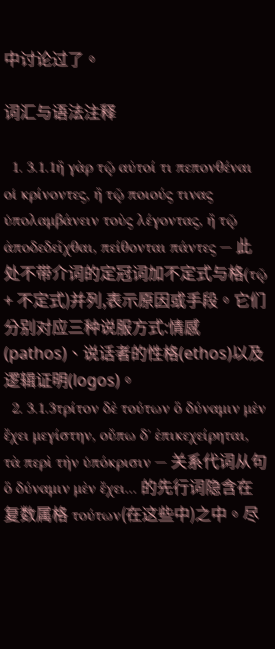中讨论过了。

词汇与语法注释

  1. 3.1.1ἢ γὰρ τῷ αὐτοί τι πεπονθέναι οἱ κρίνοντες, ἢ τῷ ποιούς τινας ὑπολαμβάνειν τοὺς λέγοντας, ἢ τῷ ἀποδεδεῖχθαι, πείθονται πάντες — 此处不带介词的定冠词加不定式与格(τῷ + 不定式)并列,表示原因或手段。它们分别对应三种说服方式:情感(pathos)、说话者的性格(ethos)以及逻辑证明(logos)。
  2. 3.1.3τρίτον δὲ τούτων ὃ δύναμιν μὲν ἔχει μεγίστην, οὔπω δʼ ἐπικεχείρηται, τὰ περὶ τὴν ὑπόκρισιν — 关系代词从句 ὃ δύναμιν μὲν ἔχει... 的先行词隐含在复数属格 τούτων(在这些中)之中。尽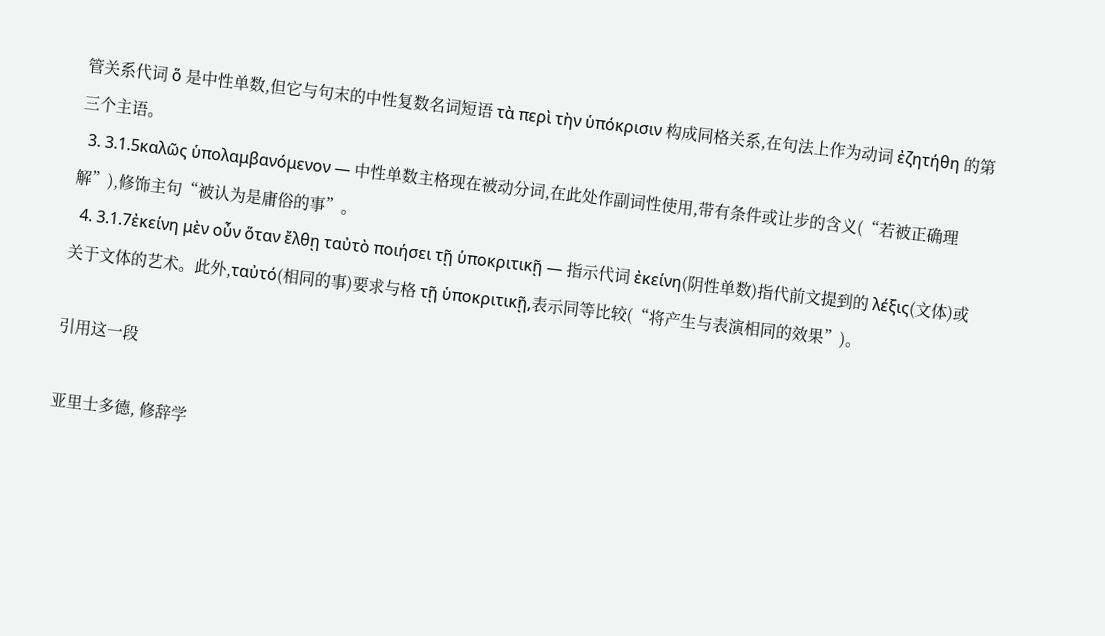管关系代词 ὅ 是中性单数,但它与句末的中性复数名词短语 τὰ περὶ τὴν ὑπόκρισιν 构成同格关系,在句法上作为动词 ἐζητήθη 的第三个主语。
  3. 3.1.5καλῶς ὑπολαμβανόμενον — 中性单数主格现在被动分词,在此处作副词性使用,带有条件或让步的含义(“若被正确理解”),修饰主句“被认为是庸俗的事”。
  4. 3.1.7ἐκείνη μὲν οὖν ὅταν ἔλθῃ ταὐτὸ ποιήσει τῇ ὑποκριτικῇ — 指示代词 ἐκείνη(阴性单数)指代前文提到的 λέξις(文体)或关于文体的艺术。此外,ταὐτό(相同的事)要求与格 τῇ ὑποκριτικῇ,表示同等比较(“将产生与表演相同的效果”)。

引用这一段

亚里士多德, 修辞学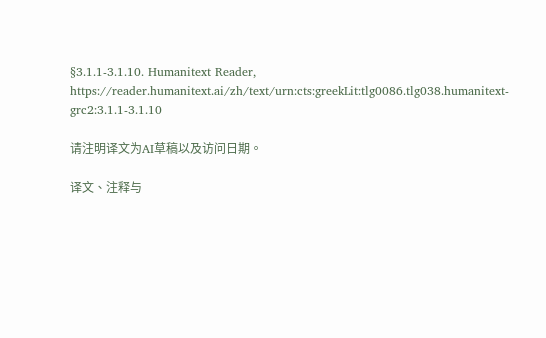§3.1.1-3.1.10. Humanitext Reader, https://reader.humanitext.ai/zh/text/urn:cts:greekLit:tlg0086.tlg038.humanitext-grc2:3.1.1-3.1.10

请注明译文为AI草稿以及访问日期。

译文、注释与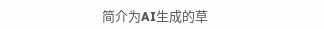简介为AI生成的草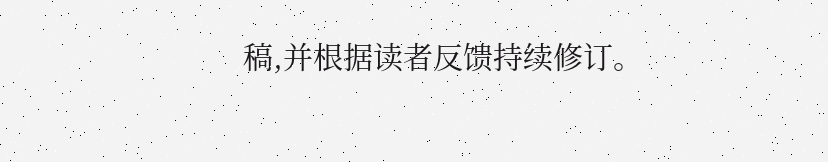稿,并根据读者反馈持续修订。